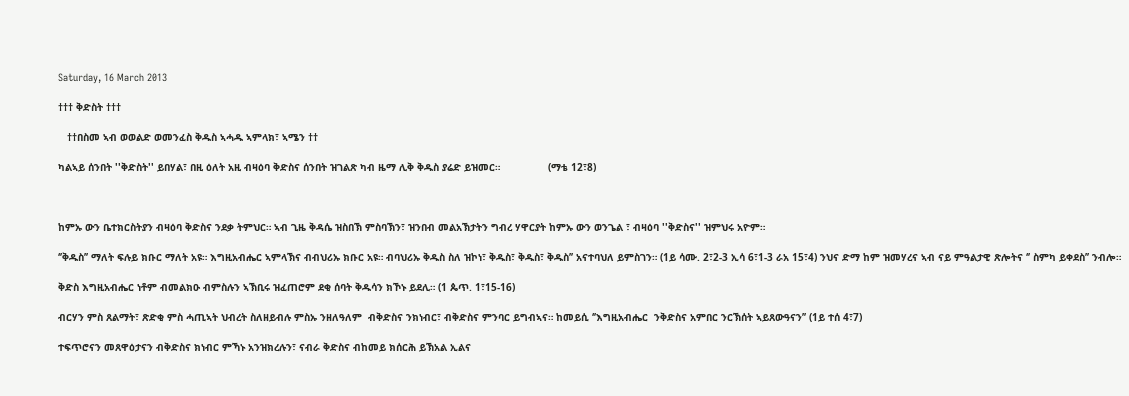Saturday, 16 March 2013

††† ቅድስት †††

   ††በስመ ኣብ ወወልድ ወመንፈስ ቅዱስ ኣሓዱ ኣምላክ፣ ኣሜን ††

ካልኣይ ሰንበት ''ቅድስት'' ይበሃል፣ በዚ ዕለት አዚ ብዛዕባ ቅድስና ሰንበት ዝገልጽ ካብ ዜማ ሊቅ ቅዱስ ያሬድ ይዝመር።                (ማቴ 12፣8)



ከምኡ ውን ቤተክርስትያን ብዛዕባ ቅድስና ንደቃ ትምህር። ኣብ ጊዜ ቅዳሴ ዝስበኽ ምስባኽን፣ ዝንበብ መልአኽታትን ግብረ ሃዋርያት ከምኡ ውን ወንጌል ፣ ብዛዕባ ''ቅድስና'' ዝምህሩ አዮም።

‘’ቅዱስ’’ ማለት ፍሉይ ክቡር ማለት አዩ። እግዚአብሔር ኣምላኽና ብብህሪኡ ክቡር አዩ። ብባህሪኡ ቅዱስ ስለ ዝኮነ፣ ቅዱስ፣ ቅዱስ፣ ቅዱስ’’ አናተባህለ ይምስገን። (1ይ ሳሙ. 2፣2-3 ኢሳ 6፣1-3 ራአ 15፣4) ንህና ድማ ከም ዝመሃረና ኣብ ናይ ምዓልታዊ ጽሎትና ‘’ ስምካ ይቀደስ’’ ንብሎ።

ቅድስ እግዚአብሔር ነቶም ብመልክዑ ብምስሉን ኣኽቢሩ ዝፈጠሮም ደቂ ሰባት ቅዱሳን ክኾኑ ይደሊ። (1 ጴጥ. 1፣15-16)

ብርሃን ምስ ጸልማት፣ ጽድቂ ምስ ሓጢኣት ህብረት ስለዘይብሉ ምስኡ ንዘለዓለም  ብቅድስና ንክነብር፣ ብቅድስና ምንባር ይግብኣና። ከመይሲ ‘’እግዚአብሔር  ንቅድስና አምበር ንርኽሰት ኣይጸውዓናን’’ (1ይ ተሰ 4፣7)

ተፍጥሮናን መጸዋዕታናን ብቅድስና ክነብር ምኻኑ አንዝክረሉን፣ ናብራ ቅድስና ብከመይ ክሰርሕ ይኽአል ኢልና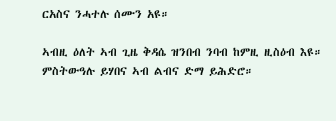ርአስና ንሓተሉ ሰሙን አዩ።

ኣብዚ ዕለት ኣብ ጊዜ ቅዳሴ ዝንበብ ንባብ ከምዚ ዚስዕብ እዩ። ምስትውዓሉ ይሃበና ኣብ ልብና ድማ ይሕድሮ።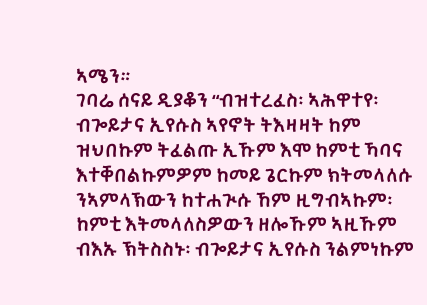ኣሜን።
ገባሬ ሰናይ ዲያቆን “ብዝተረፈስ፡ ኣሕዋተየ፡ ብጐይታና ኢየሱስ ኣየኖት ትእዛዛት ከም ዝህበኩም ትፈልጡ ኢኹም እሞ ከምቲ ኻባና እተቐበልኩምዎም ከመይ ጌርኩም ክትመላለሱ ንኣምላኽውን ከተሐጒሱ ኸም ዚግብኣኩም፡ ከምቲ እትመላለስዎውን ዘሎኹም ኣዚኹም ብእኡ ኽትስስኑ፡ ብጐይታና ኢየሱስ ንልምነኩም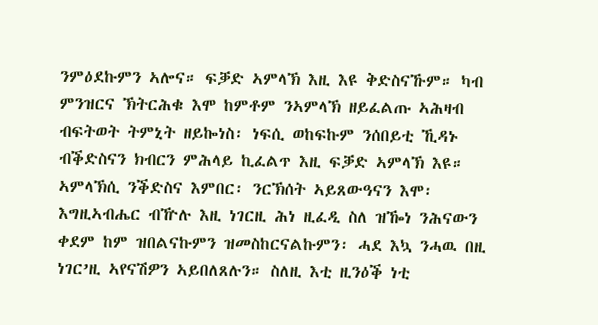ንምዕደኩምን ኣሎና። ፍቓድ ኣምላኽ እዚ እዩ ቅድስናኹም። ካብ ምንዝርና ኽትርሕቁ እሞ ከምቶም ንኣምላኽ ዘይፈልጡ ኣሕዛብ ብፍትወት ትምኒት ዘይኰነስ፡ ነፍሲ ወከፍኩም ንሰበይቲ ኺዳኑ ብቕድስናን ክብርን ምሕላይ ኪፈልጥ እዚ ፍቓድ ኣምላኽ እዩ። ኣምላኽሲ ንቕድስና እምበር፡ ንርኽሰት ኣይጸውዓናን እሞ፡ እግዚኣብሔር ብዅሉ እዚ ነገርዚ ሕነ ዚፈዲ ስለ ዝዀነ ንሕናውን ቀደም ከም ዝበልናኩምን ዝመስከርናልኩምን፡ ሓደ እኳ ንሓዉ በዚ ነገር’ዚ ኣየናሽዎን ኣይበለጸሉን። ስለዚ እቲ ዚንዕቕ ነቲ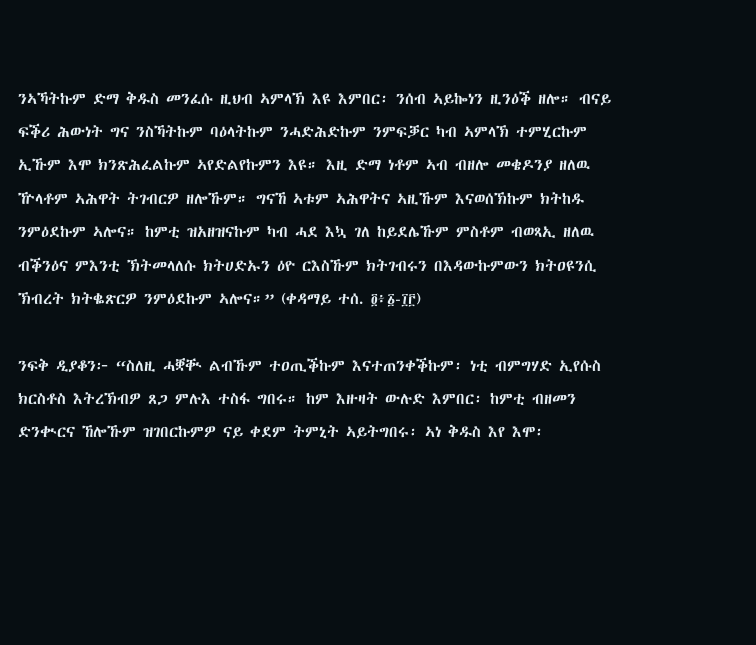ንኣኻትኩም ድማ ቅዱስ መንፈሱ ዚህብ ኣምላኽ እዩ እምበር፡ ንሰብ ኣይኰነን ዚንዕቕ ዘሎ። ብናይ ፍቕሪ ሕውነት ግና ንስኻትኩም ባዕላትኩም ንሓድሕድኩም ንምፍቓር ካብ ኣምላኽ ተምሂርኩም ኢኹም እሞ ክንጽሕፈልኩም ኣየድልየኩምን እዩ። እዚ ድማ ነቶም ኣብ ብዘሎ መቄዶንያ ዘለዉ ዅላቶም ኣሕዋት ትገብርዎ ዘሎኹም። ግናኸ ኣቱም ኣሕዋትና ኣዚኹም እናወሰኽኩም ክትከዱ ንምዕደኩም ኣሎና። ከምቲ ዝአዘዝናኩም ካብ ሓደ እኳ ገለ ከይደሌኹም ምስቶም ብወጻኢ ዘለዉ ብቕንዕና ምእንቲ ኽትመላለሱ ክትሀድኡን ዕዮ ርእስኹም ክትገብሩን በእዳውኩምውን ክትዐዩንሲ ኽብረት ክትቈጽርዎ ንምዕደኩም ኣሎና።” (ቀዳማይ ተሰ. ፬፥፩-፲፫)

ንፍቅ ዲያቆን፦ “ስለዚ ሓቛቚ ልብኹም ተዐጢቕኩም እናተጠንቀቕኩም፡ ነቲ ብምግሃድ ኢየሱስ ክርስቶስ እትረኽብዎ ጸጋ ምሉእ ተስፋ ግበሩ። ከም እዙዛት ውሉድ እምበር፡ ከምቲ ብዘመን ድንቊርና ኸሎኹም ዝገበርኩምዎ ናይ ቀደም ትምኒት ኣይትግበሩ፡ ኣነ ቅዱስ እየ እሞ፡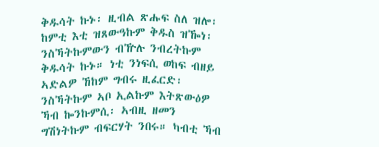ቅዱሳት ኩኑ፡ ዚብል ጽሑፍ ስለ ዝሎ፡ ከምቲ እቲ ዝጸውዓኩም ቅዱስ ዝዀነ፡ ንስኻትኩምውን ብዅሉ ንብረትኩም ቅዱሳት ኩኑ። ነቲ ንነፍሲ ወከፍ ብዘይ ኣድልዎ ኸከም ግብሩ ዚፈርድ፡ ንስኻትኩም ኣቦ ኢልኩም እትጽውዕዎ ኻብ ኰንኩምሲ፡ ኣብዚ ዘመን ግሽነትኩም ብፍርሃት ንበሩ። ካብቲ ኻብ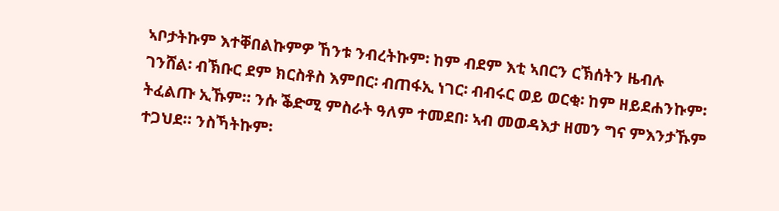ኣቦታትኩም እተቐበልኩምዎ ኸንቱ ንብረትኩም፡ ከም ብደም እቲ ኣበርን ርኽሰትን ዜብሉ ገንሸል፡ ብኽቡር ደም ክርስቶስ እምበር፡ ብጠፋኢ ነገር፡ ብብሩር ወይ ወርቂ፡ ከም ዘይደሐንኩም፡ ትፈልጡ ኢኹም። ንሱ ቕድሚ ምስራት ዓለም ተመደበ፡ ኣብ መወዳእታ ዘመን ግና ምእንታኹም ተጋህደ። ንስኻትኩም፡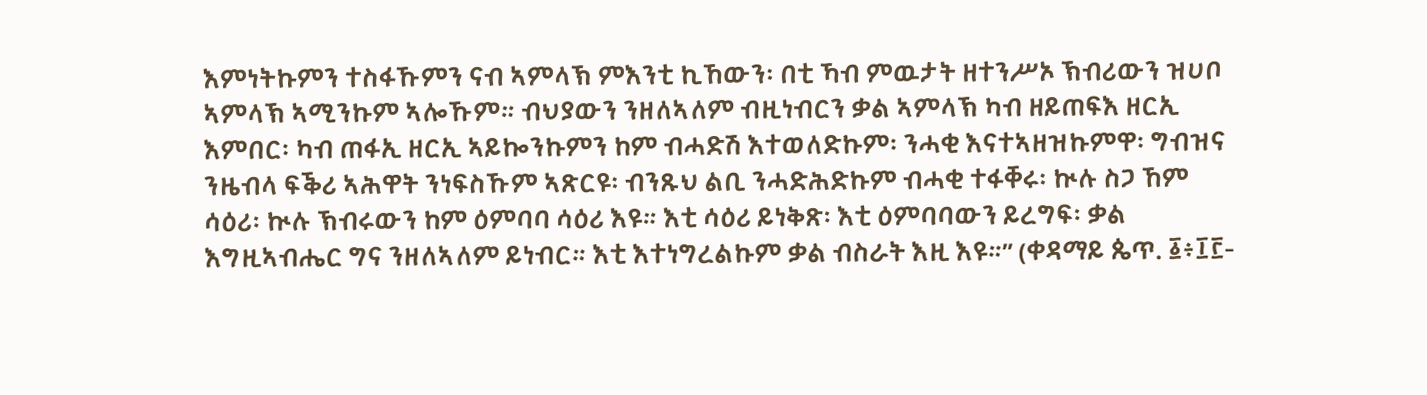እምነትኩምን ተስፋኹምን ናብ ኣምላኽ ምእንቲ ኪኸውን፡ በቲ ኻብ ምዉታት ዘተንሥኦ ኽብሪውን ዝሀቦ ኣምላኽ ኣሚንኩም ኣሎኹም። ብህያውን ንዘለኣለም ብዚነብርን ቃል ኣምላኽ ካብ ዘይጠፍእ ዘርኢ እምበር፡ ካብ ጠፋኢ ዘርኢ ኣይኰንኩምን ከም ብሓድሽ እተወለድኩም፡ ንሓቂ እናተኣዘዝኩምዋ፡ ግብዝና ንዜብላ ፍቕሪ ኣሕዋት ንነፍስኹም ኣጽርዩ፡ ብንጹህ ልቢ ንሓድሕድኩም ብሓቂ ተፋቐሩ፡ ኲሉ ስጋ ኸም ሳዕሪ፡ ኲሉ ኽብሩውን ከም ዕምባባ ሳዕሪ እዩ። እቲ ሳዕሪ ይነቅጽ፡ እቲ ዕምባባውን ይረግፍ፡ ቃል እግዚኣብሔር ግና ንዘለኣለም ይነብር። እቲ እተነግረልኩም ቃል ብስራት እዚ እዩ።” (ቀዳማይ ጴጥ. ፩፥፲፫-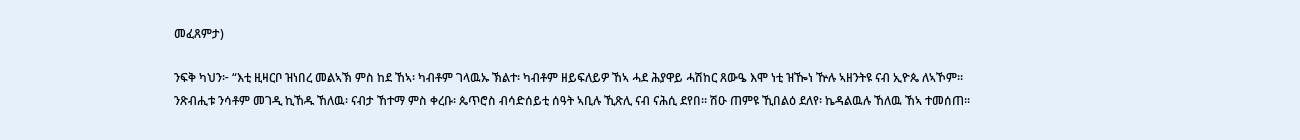መፈጸምታ)

ንፍቅ ካህን፦ “እቲ ዚዛርቦ ዝነበረ መልኣኽ ምስ ከደ ኸኣ፡ ካብቶም ገላዉኡ ኽልተ፡ ካብቶም ዘይፍለይዎ ኸኣ ሓደ ሕያዋይ ሓሽከር ጸውዔ እሞ ነቲ ዝዀነ ዅሉ ኣዘንትዩ ናብ ኢዮጴ ለኣኾም። ንጽብሒቱ ንሳቶም መገዲ ኪኸዱ ኸለዉ፡ ናብታ ኸተማ ምስ ቀረቡ፡ ጴጥሮስ ብሳድሰይቲ ሰዓት ኣቢሉ ኺጽሊ ናብ ናሕሲ ደየበ። ሽዑ ጠምዩ ኺበልዕ ደለየ፡ ኬዳልዉሉ ኸለዉ ኸኣ ተመሰጠ።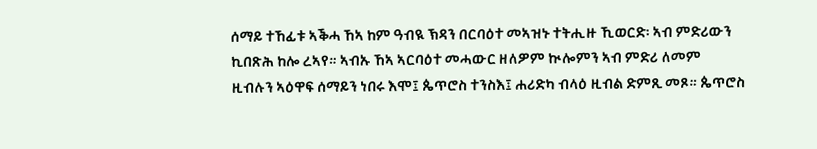ሰማይ ተኸፊቱ ኣቕሓ ኸኣ ከም ዓብዪ ኽዳን በርባዕተ መኣዝኑ ተትሒዙ ኺወርድ፡ ኣብ ምድሪውን ኪበጽሕ ከሎ ረኣየ። ኣብኡ ኸኣ ኣርባዕተ መሓውር ዘለዎም ኲሎምን ኣብ ምድሪ ለመም ዚብሉን ኣዕዋፍ ሰማይን ነበሩ እሞ፤ ጴጥሮስ ተንስእ፤ ሐሪድካ ብላዕ ዚብል ድምጺ መጾ። ጴጥሮስ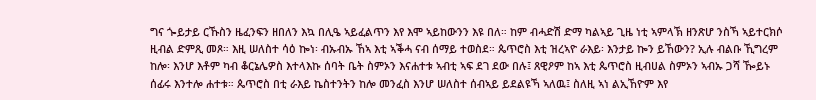ግና ጐይታይ ርኹስን ዜፈንፍን ዘበለን እኳ በሊዔ ኣይፈልጥን እየ እሞ ኣይከውንን እዩ በለ። ከም ብሓድሽ ድማ ካልኣይ ጊዜ ነቲ ኣምላኽ ዘንጽሆ ንስኻ ኣይተርክሶ ዚብል ድምጺ መጾ። እዚ ሠለስተ ሳዕ ኰነ፡ ብኡብኡ ኸኣ እቲ ኣቕሓ ናብ ሰማይ ተወስደ። ጴጥሮስ እቲ ዝረኣዮ ራእይ፡ እንታይ ኰን ይኸውን? ኢሉ ብልቡ ኺግረም ከሎ፡ እንሆ እቶም ካብ ቆርኔሌዎስ እተላእኩ ሰባት ቤት ስምኦን እናሐተቱ ኣብቲ ኣፍ ደገ ደው በሉ፤ ጸዊዖም ከኣ እቲ ጴጥሮስ ዚብሀል ስምኦን ኣብኡ ጋሻ ዀይኑ ሰፊሩ እንተሎ ሐተቱ። ጴጥሮስ በቲ ራእይ ኬስተንትን ከሎ መንፈስ እንሆ ሠለስተ ሰብኣይ ይደልዩኻ ኣለዉ፤ ስለዚ ኣነ ልኢኸዮም እየ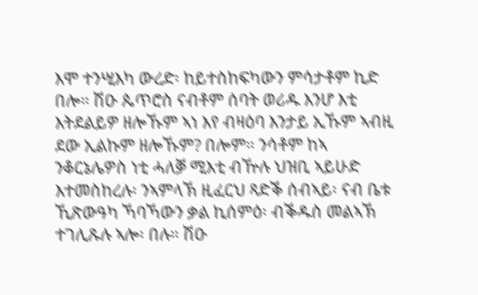እሞ ተንሢእካ ውረድ፡ ከይተስከፍካውን ምሳታቶም ኪድ በሎ። ሽዑ ጴጥሮስ ናብቶም ሰባት ወሪዱ እንሆ እቲ እትደልይዎ ዘሎኹም ኣነ እየ ብዛዕባ እንታይ ኢኹም ኣብዚ ደው ኢልኩም ዘሎኹም? በሎም። ንሳቶም ከኣ ንቆርኔሌዎስ ነቲ ሓለቓ ሚእቲ ብዅሉ ህዝቢ ኣይሁድ እተመስከረሉ፡ ንኣምላኽ ዚፈርህ ጻድቕ ሰብኣይ፡ ናብ ቤቱ ኺጽውዓካ ኻባኻውን ቃል ኪሰምዕ፡ ብቕዱስ መልኣኽ ተገሊጹሉ ኣሎ፡ በሉ። ሽዑ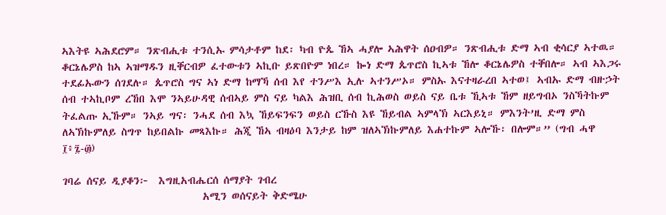ኣእትዩ ኣሕደሮም። ንጽብሒቱ ተንሲኡ ምሳታቶም ከደ፡ ካብ ዮጴ ኸኣ ሓያሎ ኣሕዋት ሰዐብዎ። ንጽብሒቱ ድማ ኣብ ቂሳርያ ኣተዉ። ቆርኔሌዎስ ከኣ ኣዝማዱን ዚቐርብዎ ፈተውቱን ኣኪቡ ይጽበዮም ነበረ። ኰነ ድማ ጴጥሮስ ኪኣቱ ኸሎ ቆርኔሌዎስ ተቐበሎ። ኣብ ኣእጋሩ ተደፊኡውን ሰገደሉ። ጴጥሮስ ግና ኣነ ድማ ከማኻ ሰብ እየ ተንሥእ ኢሉ ኣተንሥኦ። ምስኡ እናተዛራረበ ኣተወ፤ ኣብኡ ድማ ብዙኃት ሰብ ተኣኪቦም ረኸበ እሞ ንኣይሁዳዊ ሰብኣይ ምስ ናይ ካልእ ሕዝቢ ሰብ ኪሕወስ ወይስ ናይ ቤቱ ኺኣቱ ኸም ዘይግብኦ ንስኻትኩም ትፈልጡ ኢኹም። ንኣይ ግና፡ ንሓደ ሰብ እኳ ኸይፍንፍን ወይስ ርኹስ እዩ ኸይብል ኣምላኽ ኣርእይኒ። ምእንት’ዚ ድማ ምስ ለኣኽኩምለይ ስግጥ ከይበልኩ መጻእኩ። ሕጂ ኸኣ ብዛዕባ እንታይ ከም ዝለኣኽኩምለይ እሐተኩም ኣሎኹ፡ በሎም።” (ግብ ሓዋ ፲፥፯-፴)

ገባሬ ሰናይ ዲያቆን፦  እግዚአብሔርሰ ሰማያት ገብረ
                            አሚን ወሰናይት ቅድሜሁ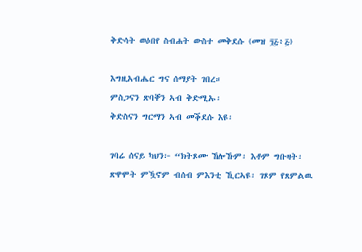ቅድሳት ወዕበየ ስብሐት ውስተ መቅደሱ (መዝ ፺፭፥፭)

እግዚአብሔር ግና ሰማያት ገበረ።
ምስጋናን ጽባቐን ኣብ ቅድሚኡ፡
ቅድስናን ግርማን ኣብ መቕደሱ እዩ፡

ገባሬ ሰናይ ካህን፦ “ክትጾሙ ኸሎኹም፡ እቶም ግቡዛት፡ ጽዋሞት ምዃኖም ብሰብ ምእንቲ ኺርኣዩ፡ ገጾም የጸምልዉ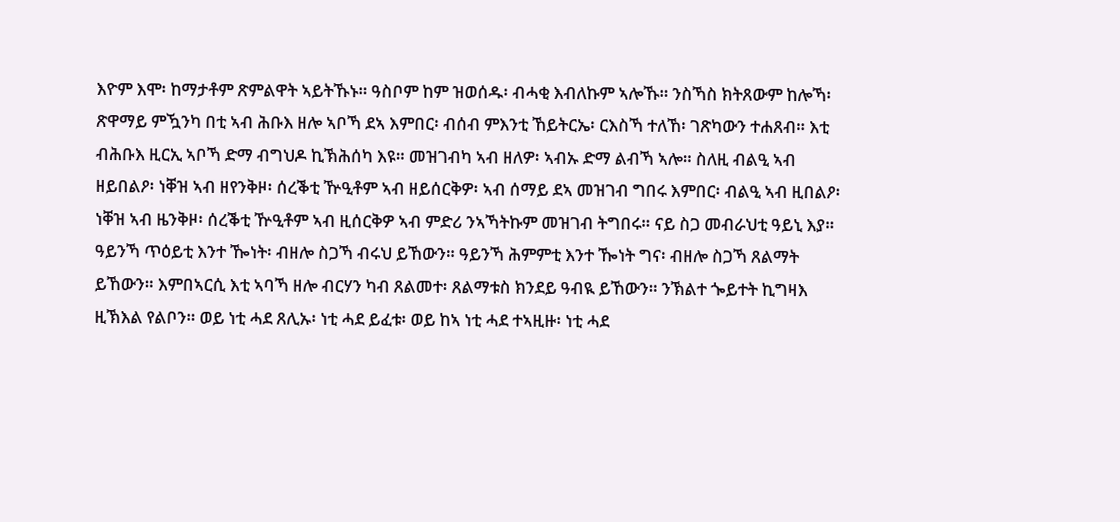እዮም እሞ፡ ከማታቶም ጽምልዋት ኣይትኹኑ። ዓስቦም ከም ዝወሰዱ፡ ብሓቂ እብለኩም ኣሎኹ። ንስኻስ ክትጸውም ከሎኻ፡ ጽዋማይ ምዃንካ በቲ ኣብ ሕቡእ ዘሎ ኣቦኻ ደኣ እምበር፡ ብሰብ ምእንቲ ኸይትርኤ፡ ርእስኻ ተለኸ፡ ገጽካውን ተሐጸብ። እቲ ብሕቡእ ዚርኢ ኣቦኻ ድማ ብግህዶ ኪኽሕሰካ እዩ። መዝገብካ ኣብ ዘለዎ፡ ኣብኡ ድማ ልብኻ ኣሎ። ስለዚ ብልዒ ኣብ ዘይበልዖ፡ ነቐዝ ኣብ ዘየንቅዞ፡ ሰረቕቲ ዅዒቶም ኣብ ዘይሰርቅዎ፡ ኣብ ሰማይ ደኣ መዝገብ ግበሩ እምበር፡ ብልዒ ኣብ ዚበልዖ፡ ነቐዝ ኣብ ዜንቅዞ፡ ሰረቕቲ ዅዒቶም ኣብ ዚሰርቅዎ ኣብ ምድሪ ንኣኻትኩም መዝገብ ትግበሩ። ናይ ስጋ መብራህቲ ዓይኒ እያ። ዓይንኻ ጥዕይቲ እንተ ዀነት፡ ብዘሎ ስጋኻ ብሩህ ይኸውን። ዓይንኻ ሕምምቲ እንተ ዀነት ግና፡ ብዘሎ ስጋኻ ጸልማት ይኸውን። እምበኣርሲ እቲ ኣባኻ ዘሎ ብርሃን ካብ ጸልመተ፡ ጸልማቱስ ክንደይ ዓብዪ ይኸውን። ንኽልተ ጐይተት ኪግዛእ ዚኽእል የልቦን። ወይ ነቲ ሓደ ጸሊኡ፡ ነቲ ሓደ ይፈቱ፡ ወይ ከኣ ነቲ ሓደ ተኣዚዙ፡ ነቲ ሓደ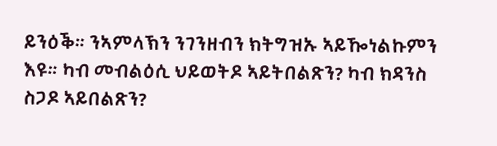ይንዕቕ። ንኣምላኽን ንገንዘብን ክትግዝኡ ኣይዀነልኩምን እዩ። ካብ መብልዕሲ ህይወትዶ ኣይትበልጽን? ካብ ክዳንስ ስጋዶ ኣይበልጽን?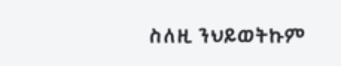ስለዚ ንህይወትኩም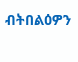ብትበልዕዎን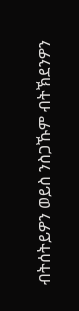ብትሰትይዎን ወይስ ንስጋኹም ብትኽደንዎን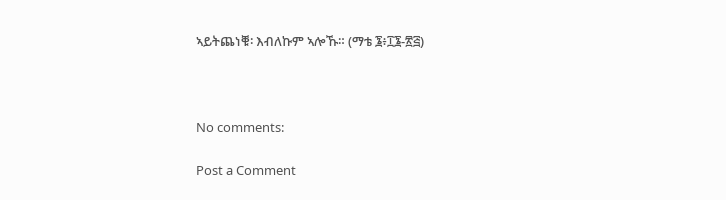ኣይትጨነቑ፡ እብለኩም ኣሎኹ። (ማቴ ፮፥፲፮-፳፭)



No comments:

Post a Comment